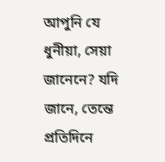আপুনি যে ধুনীয়া, সেয়া জানেনে? যদি জানে, তেন্তে প্রতিদিনে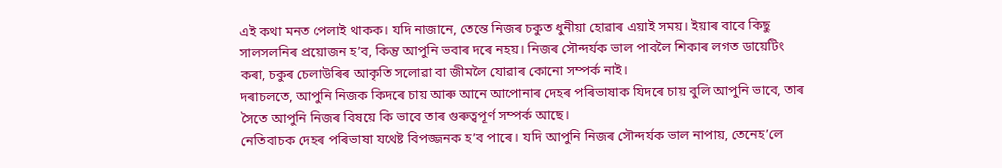এই কথা মনত পেলাই থাকক। যদি নাজানে, তেন্তে নিজৰ চকুত ধুনীয়া হোৱাৰ এয়াই সময়। ইয়াৰ বাবে কিছু সালসলনিৰ প্রয়োজন হ’ব, কিন্তু আপুনি ভবাৰ দৰে নহয়। নিজৰ সৌন্দৰ্যক ভাল পাবলৈ শিকাৰ লগত ডায়েটিং কৰা, চকুৰ চেলাউৰিৰ আকৃতি সলোৱা বা জীমলৈ যোৱাৰ কোনো সম্পর্ক নাই।
দৰাচলতে, আপুনি নিজক কিদৰে চায় আৰু আনে আপোনাৰ দেহৰ পৰিভাষাক যিদৰে চায় বুলি আপুনি ভাবে, তাৰ সৈতে আপুনি নিজৰ বিষয়ে কি ভাবে তাৰ গুৰুত্বপূৰ্ণ সম্পর্ক আছে।
নেতিবাচক দেহৰ পৰিভাষা যথেষ্ট বিপজ্জনক হ’ব পাৰে। যদি আপুনি নিজৰ সৌন্দৰ্যক ভাল নাপায়, তেনেহ’লে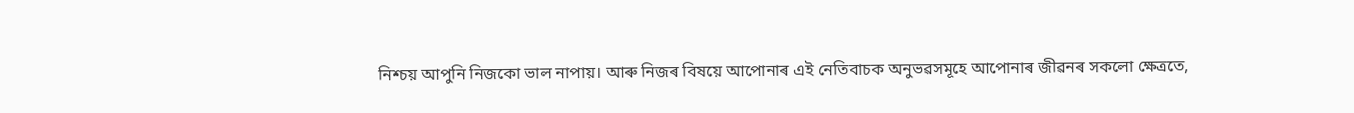নিশ্চয় আপুনি নিজকো ভাল নাপায়। আৰু নিজৰ বিষয়ে আপোনাৰ এই নেতিবাচক অনুভৱসমূহে আপোনাৰ জীৱনৰ সকলো ক্ষেত্রতে,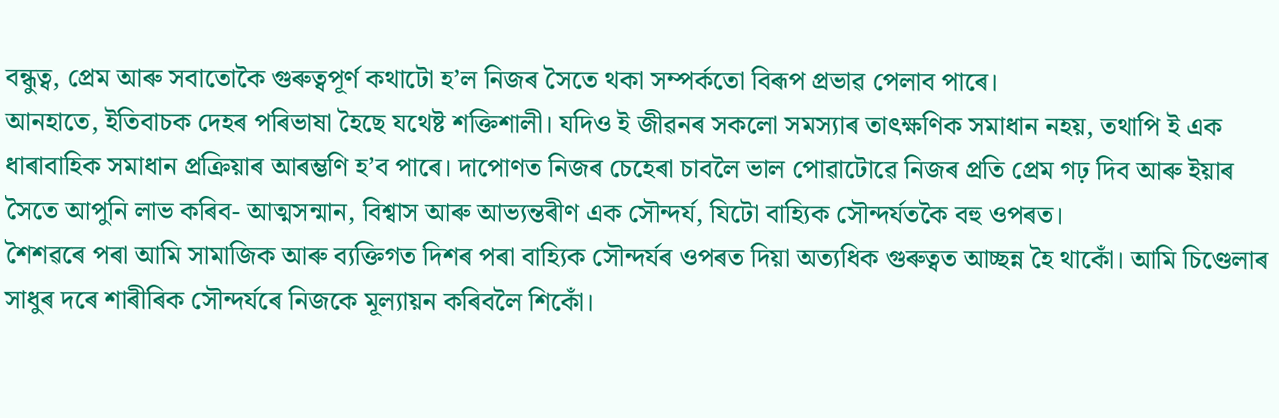বন্ধুত্ব, প্রেম আৰু সবাতোকৈ গুৰুত্বপূৰ্ণ কথাটো হ’ল নিজৰ সৈতে থকা সম্পর্কতো বিৰূপ প্রভাৱ পেলাব পাৰে।
আনহাতে, ইতিবাচক দেহৰ পৰিভাষা হৈছে যথেষ্ট শক্তিশালী। যদিও ই জীৱনৰ সকলো সমস্যাৰ তাৎক্ষণিক সমাধান নহয়, তথাপি ই এক ধাৰাবাহিক সমাধান প্ৰক্ৰিয়াৰ আৰম্ভণি হ’ব পাৰে। দাপোণত নিজৰ চেহেৰা চাবলৈ ভাল পোৱাটোৱে নিজৰ প্ৰতি প্রেম গঢ় দিব আৰু ইয়াৰ সৈতে আপুনি লাভ কৰিব- আত্মসন্মান, বিশ্বাস আৰু আভ্যন্তৰীণ এক সৌন্দর্য, যিটো বাহ্যিক সৌন্দর্যতকৈ বহু ওপৰত।
শৈশৱৰে পৰা আমি সামাজিক আৰু ব্যক্তিগত দিশৰ পৰা বাহ্যিক সৌন্দৰ্যৰ ওপৰত দিয়া অত্যধিক গুৰুত্বত আচ্ছন্ন হৈ থাকোঁ। আমি চিণ্ডেলাৰ সাধুৰ দৰে শাৰীৰিক সৌন্দৰ্যৰে নিজকে মূল্যায়ন কৰিবলৈ শিকোঁ।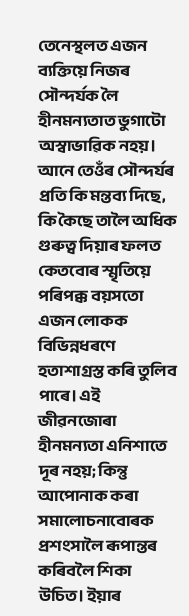তেনেস্থলত এজন ব্যক্তিয়ে নিজৰ সৌন্দৰ্যক লৈ হীনমন্যতাত ভুগাটো অস্বাভাৱিক নহয়। আনে তেওঁৰ সৌন্দৰ্যৰ প্ৰতি কি মন্তব্য দিছে, কি কৈছে তালৈ অধিক গুৰুত্ব দিয়াৰ ফলত কেতবোৰ স্মৃতিয়ে পৰিপক্ক বয়সতো এজন লোকক বিভিন্নধৰণে হতাশাগ্রস্ত কৰি তুলিব পাৰে। এই জীৱনজোৰা হীনমন্যতা এনিশাতে দূৰ নহয়; কিন্তু আপোনাক কৰা সমালোচনাবোৰক প্রশংসালৈ ৰূপান্তৰ কৰিবলৈ শিকা উচিত। ইয়াৰ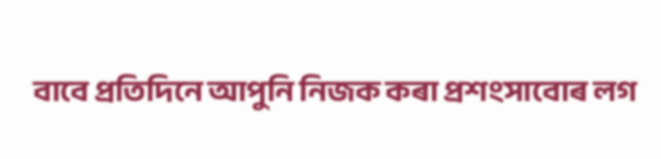বাবে প্রতিদিনে আপুনি নিজক কৰা প্ৰশংসাবোৰ লগ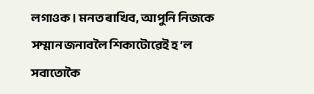লগাওক। মনত ৰাখিব, আপুনি নিজকে সম্মান জনাবলৈ শিকাটোৱেই হ’ল সবাতোকৈ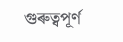গুৰুত্বপূর্ণ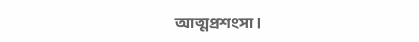আত্মপ্রশংসা।